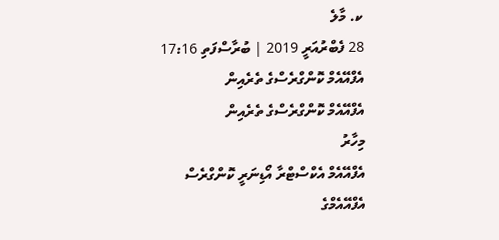ކ. މާލެ
28 ފެބްރުއަރީ 2019 | ބުރާސްފަތި 17:16
އެފްއޭއެމް ކޮންގްރެސްގެ ތެރެއިން
އެފްއޭއެމް ކޮންގްރެސްގެ ތެރެއިން
މިހާރު
އެފްއޭއެމް އެކްސްޓްރާ އޯޑިނަރީ ކޮންގްރެސް
އެފްއޭއެމްގެ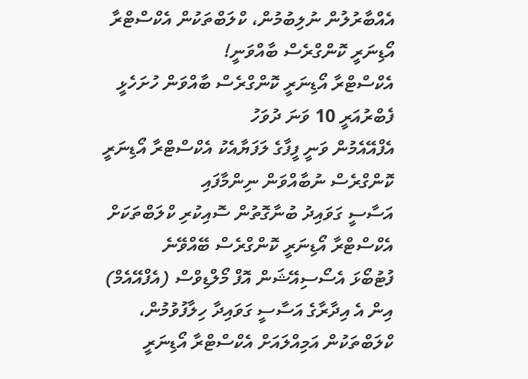އެއްބާރުލުން ނުލިބުމުން، ކްލަބްތަކުން އެކްސްޓްރާ އޯޑިނަރީ ކޮންގްރެސް ބާއްވަނީ!
އެކްސްޓްރާ އޯޑިނަރީ ކޮންގްރެސް ބާއްވަން ހުށަހެޅީ ފެބްރުއަރީ 10 ވަނަ ދުވަހު
އެފްއޭއެމުން ވަނީ ފީފާގެ ލަފަޔާއެކު އެކްސްޓްރާ އޯޑިނަރީ ކޮންގްރެސް ނުބާއްވަން ނިންމާފައި
އަސާސީ ގަވައިދު ބުނާގޮތުން ސޮއިކުރި ކްލަބްތަކަށް އެކްސްޓްރާ އޯޑިނަރީ ކޮންގްރެސް ބޭއްވޭނެ
ފުޓުބޯޅަ އެސޯސިއޭޝަން އޮފް މޯލްޑިވްސް (އެފްއޭއެމް) އިން އެ އިދާރާގެ އަސާސީ ގަވައިދާ ހިލާފުވުމުން، ކްލަބްތަކުން އަމިއްލައަށް އެކްސްޓްރާ އޯޑިނަރީ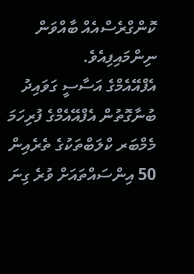ކޮންގްރެސްއެއް ބާއްވަން ނިންމައިފިއެވެ.
އެފްއޭއެމްގެ އަސާސީ ގަވައިދު ބުނާގޮތުން އެފްއޭއެމްގެ ފުރިހަމަ މެމްބަރ ކްލަބްތަކުގެ ތެރެއިން 50 އިންސައްތައަށް ވުރެ ގިނަ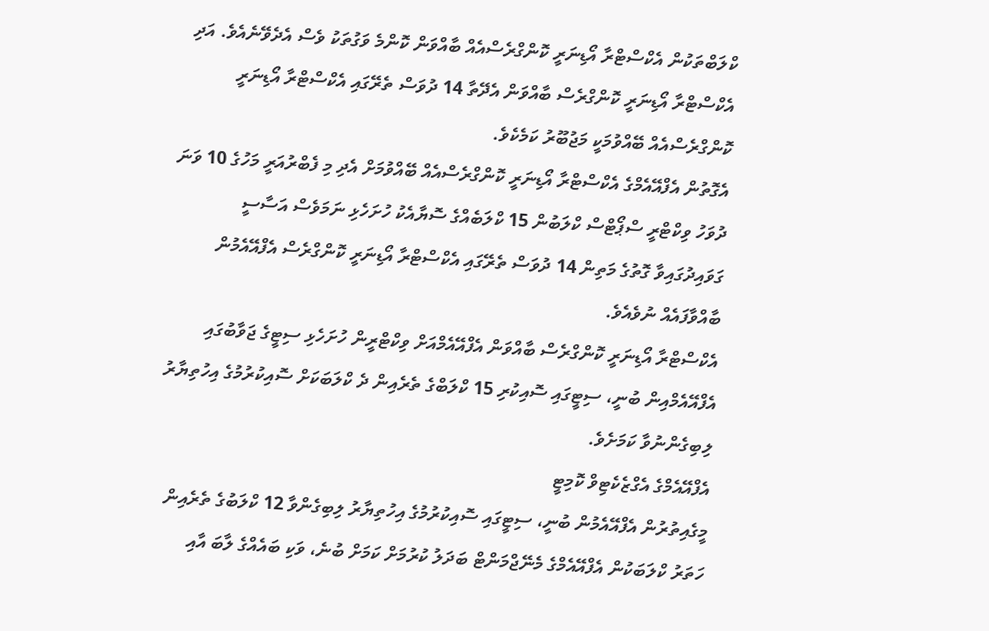ކްލަބްތަކުން އެކްސްޓްރާ އޯޑިނަރީ ކޮންގްރެސްއެއް ބާއްވަން ކޮންމެ ވަގުތަކު ވެސް އެދެވޭނެއެވެ. އަދި އެކްސްޓްރާ އޯޑިނަރީ ކޮންގްރެސް ބާއްވަން އެދޭތާ 14 ދުވަސް ތެރޭގައި އެކްސްޓްރާ އޯޑިނަރީ ކޮންގްރެސްއެއް ބޭއްވުމަކީ މަޖުބޫރު ކަމެކެވެ.
އެގޮތުން އެފްއޭއެމްގެ އެކްސްޓްރާ އޯޑިނަރީ ކޮންގްރެސްއެއް ބޭއްވުމަށް އެދި މި ފެބްރުއަރީ މަހުގެ 10 ވަނަ ދުވަހު ވިކްޓްރީ ސްޕޯޓްސް ކްލަބުން 15 ކްލަބެއްގެ ސޮޔާއެކު ހުށަހެޅި ނަމަވެސް އަސާސީ ގަވައިދުގައިވާ ގޮތުގެ މަތިން 14 ދުވަސް ތެރޭގައި އެކްސްޓްރާ އޯޑިނަރީ ކޮންގްރެސް އެފްއޭއެމުން ބާއްވާފައެއް ނުވެއެވެ.
އެކްސްޓްރާ އޯޑިނަރީ ކޮންގްރެސް ބާއްވަން އެފްއޭއެމްއަށް ވިކްޓްރީން ހުށަހެޅި ސިޓީގެ ޖަވާބުގައި އެފްއޭއެމްއިން ބުނީ، ސިޓީގައި ސޮއިކުރި 15 ކްލަބްގެ ތެރެއިން ދެ ކްލަބަކަށް ސޮއިކުރުމުގެ އިހުތިޔާރު ލިބިގެންނުވާ ކަމަށެވެ.
އެފްއޭއެމްގެ އެގްޒެކެޓިވް ކޮމިޓީ
މީގެއިތުރުން އެފްއޭއެމުން ބުނީ، ސިޓީގައި ސޮއިކުރުމުގެ އިހުތިޔާރު ލިބިގެންވާ 12 ކްލަބުގެ ތެރެއިން ހަތަރު ކްލަބަކުން އެފްއޭއެމްގެ މެނޭޖްމަންޓް ބަދަލު ކުރުމަށް ކަމަށް ބުނެ، ވަކި ބައެއްގެ ލާބަ އާއި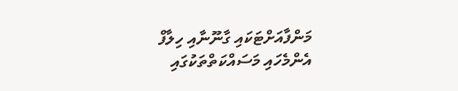މަންފާއަށްޓަކައި ގާނޫނާއި ހިލާފް އެންމެހައި މަސައްކަތްތަކުގައި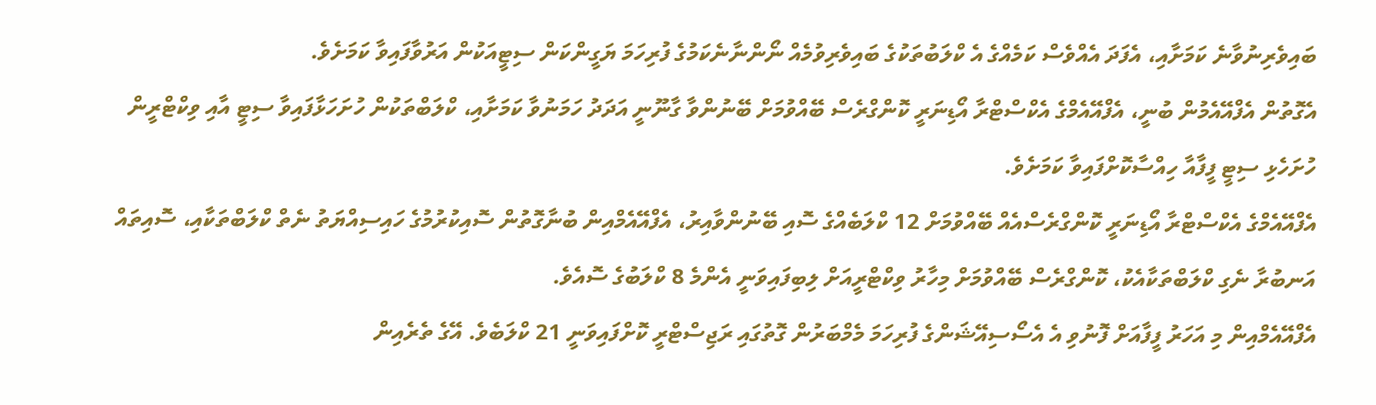ބައިވެރިނުވާނެ ކަމަށާއި، އެފަދަ އެއްވެސް ކަމެއްގެ އެ ކްލަބުތަކުގެ ބައިވެރިވުމެއް ނޯންނާނެކަމުގެ ފުރިހަމަ ޔަގީންކަން ސިޓީއަކުން އަރުވާފައިވާ ކަމަށެވެ.
އެގޮތުން އެފްއޭއެމުން ބުނީ، އެފްއޭއެމްގެ އެކްސްޓްރާ އޯޑިނަރީ ކޮންގްރެސް ބޭއްވުމަށް ބޭނުންވާ ގާނޫނީ އަދަދު ހަމަނުވާ ކަމަށާއި، ކްލަބްތަކުން ހުށަހަޅާފައިވާ ސިޓީ އާއި ވިކްޓްރީން ހުށަހެޅި ސިޓީ ފީފާއާ ހިއްސާކޮށްފައިވާ ކަމަށެވެ.
އެފްއޭއެމްގެ އެކްސްޓްރާ އޯޑިނަރީ ކޮންގްރެސްއެއް ބޭއްވުމަށް 12 ކްލަބެއްގެ ސޮއި ބޭނުންވާއިރު، އެފްއޭއެމްއިން ބުނާގޮތުން ސޮއިކުރުމުގެ ހައިސިއްޔަތު ނެތް ކްލަބްތަކާއި، ސޮއިތައް އަނބުރާ ނެގި ކްލަބްތަކާއެކު، ކޮންގްރެސް ބޭއްވުމަށް މިހާރު ވިކްޓްރީއަށް ލިބިފައިވަނީ އެންމެ 8 ކްލަބުގެ ސޮއެވެ.
އެފްއޭއެމްއިން މި އަހަރު ފީފާއަށް ފޮނުވި އެ އެސޯސިއޭޝަންގެ ފުރިހަމަ މެމްބަރުން ގޮތުގައި ރަޖިސްޓްރީ ކޮށްފައިވަނީ 21 ކްލަބެވެ. އޭގެ ތެރެއިން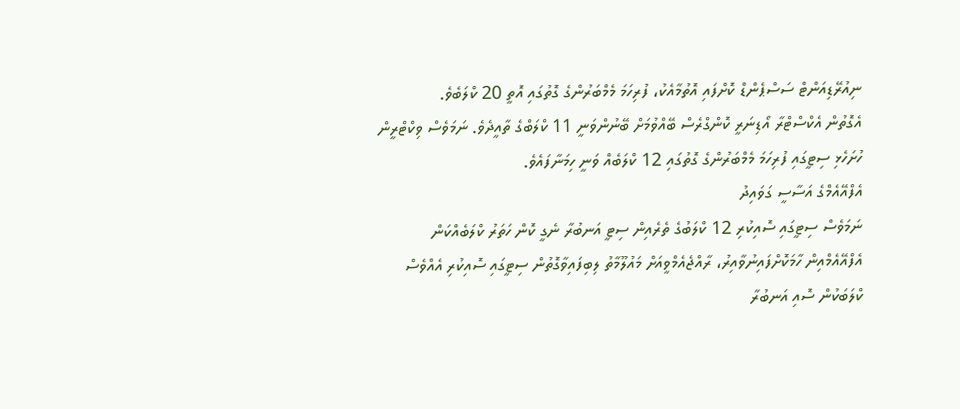ނިއުރޭޑިއަންޓް ސަސްޕެންޑް ކޮށްފައި އޮތުމާއެކު، ފުރިހަމަ މެމްބަރުންގެ ގޮތުގައި އޮތީ 20 ކްލަބެވެ.
އެގޮތުން އެކްސްޓްރާ އޯޑިނަރީ ކޮންގްރެސް ބޭއްވުމަށް ބޭނުންވަނީ 11 ކްލަބްގެ ތާއީދެވެ. ނަމަވެސް ވިކްޓްރީން ހުށަހެޅި ސިޓީގައި ފުރިހަމަ މެމްބަރުންގެ ގޮތުގައި 12 ކްލަބެއް ވަނީ ހިމަނާފައެވެ.
އެފްއޭއެމްގެ އަސާސީ ގަވައިދު
ނަމަވެސް ސިޓީގައި ސޮއިކުރި 12 ކްލަބުގެ ތެރެއިން ސިޓީ އަނބުރާ ނެގީ ކޮން ހަތަރު ކްލަބެއްކަން އެފްއޭއެމްއިން ހާމަކޮށްފައިނުވާއިރު، ރާއްޖެއެމްވީއަށް މައުލޫމާތު ލިބިފައިވާގޮތުން ސިޓީގައި ސޮއިކުރި އެއްވެސް ކްލަބަކުން ސޮއި އަނބުރާ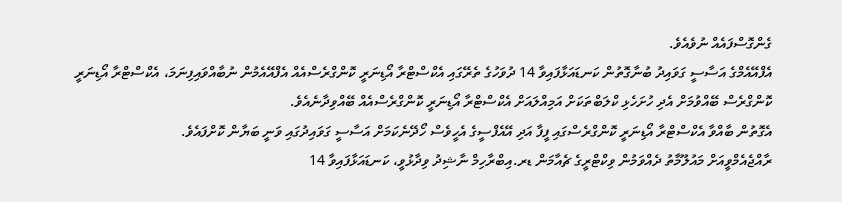ގެންގޮސްފައެއް ނުވެއެވެ.
އެފްއޭއެމްގެ އަސާސީ ގަވައިދު ބުނާގޮތުން ކަނޑައަޅާފައިވާ 14 ދުވަހުގެ ތެރޭގައި އެކްސްޓްރާ އޯޑިނަރީ ކޮންގްރެސްއެއް އެފްއޭއެމުން ނުބާއްވައިފިނަމަ، އެކްސްޓްރާ އޯޑިނަރީ ކޮންގްރެސް ބޭއްވުމަށް އެދި ހުށަހެޅި ކްލަބްތަކަށް އަމިއްލައަށް އެކްސްޓްރާ އޯޑިނަރީ ކޮންގްރެސްއެއް ބޭއްވިދާނެއެވެ.
އެގޮތުން ބާއްވާ އެކްސްޓްރާ އޯޑިނަރީ ކޮންގްރެސްގައި ފީފާ އަދި އޭއެފްސީގެ އެހީވެސް ހޯދޭނެކަމަށް އަސާސީ ގަވައިދުގައި ވަނީ ބަޔާން ކޮށްފައެވެ.
ރާއްޖެއެމްވީއަށް މައުލޫމާތު ދެއްވަމުން ވިކްޓްރީގެ ޗެއާމަން ޑރ.އިބްރާހިމް ނާޝިދު ވިދާޅުވީ، ކަނޑައަޅާފައިވާ 14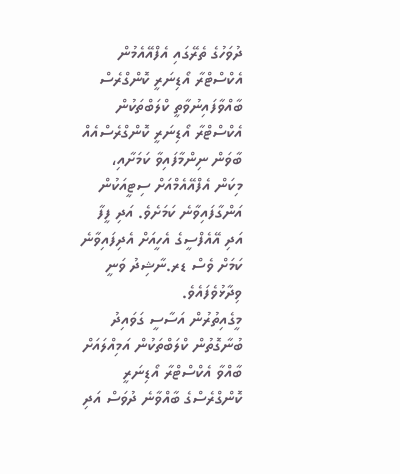ދުވަހުގެ ތެރޭގައި އެފްއޭއެމުން އެކްސްޓްރާ އޯޑިނަރީ ކޮންގްރެސް ބާއްވާފައިނުވާތީ ކްލަބްތަކުން އެކްސްޓްރާ އޯޑިނަރީ ކޮންގްރެސްއެއް ބާވަން ނިންމާފައިވާ ކަމަށާއި، މިކަން އެފްއޭއެމްއަށް ސިޓީއަކުން އަންގާފައިވާނެ ކަމަށެވެ. އަދި ފީފާ އަދި އޭއެފްސީގެ އެހީއަށް އެދިފައިވާނެ ކަމަށް ވެސް ޑރ.ނާޝިދު ވަނީ ވިދާޅުވެފައެވެ.
މީގެއިތުރުން އަސާސީ ގަވައިދު ބުނާގޮތުން ކްލަބްތަކުން އަމިއްލައަށް ބާއްވާ އެކްސްޓްރާ އޯޑިނަރީ ކޮންގްރެސްގެ ބާއްވާނެ ދުވަސް އަދި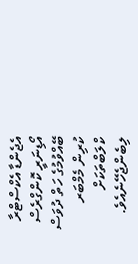އެޖެންޑާ އެކްސްޓްރާ އޯޑިނަރީ ކޮންގްރެސް ބޭއްވުމުގެ ހަތް ދުވަސް ކުރިން މެމްބަރ ކްލަބްތަކަށް ލިބެންޖެހޭނެއެވެ.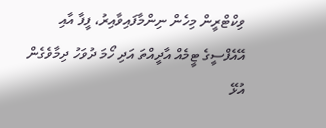ވިކްޓްރީން މިހެން ނިންމާފައިވާއިރު، ފީފާ އާއި އޭއެފްސީގެ ޓީމެއް އާދީއްތަ އަދި ހޯމަ ދުވަހު ދިމާވެގެން އުޅޭ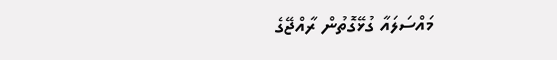މައްސަލައާ ގުޅޭގޮތުން ރާއްޖޭގެ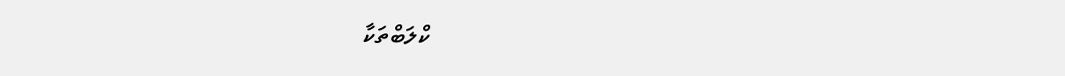ކްލަބްތަކާ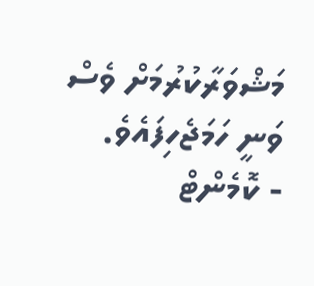މަޝްވަރާކުރުމަށް ވެސް ވަނީ ހަމަޖެހިފައެވެ.
- ކޮމެންޓް